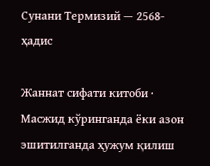Сунани Термизий — 2568-ҳадис

Жаннат сифати китоби · Масжид кўринганда ёки азон эшитилганда ҳужум қилиш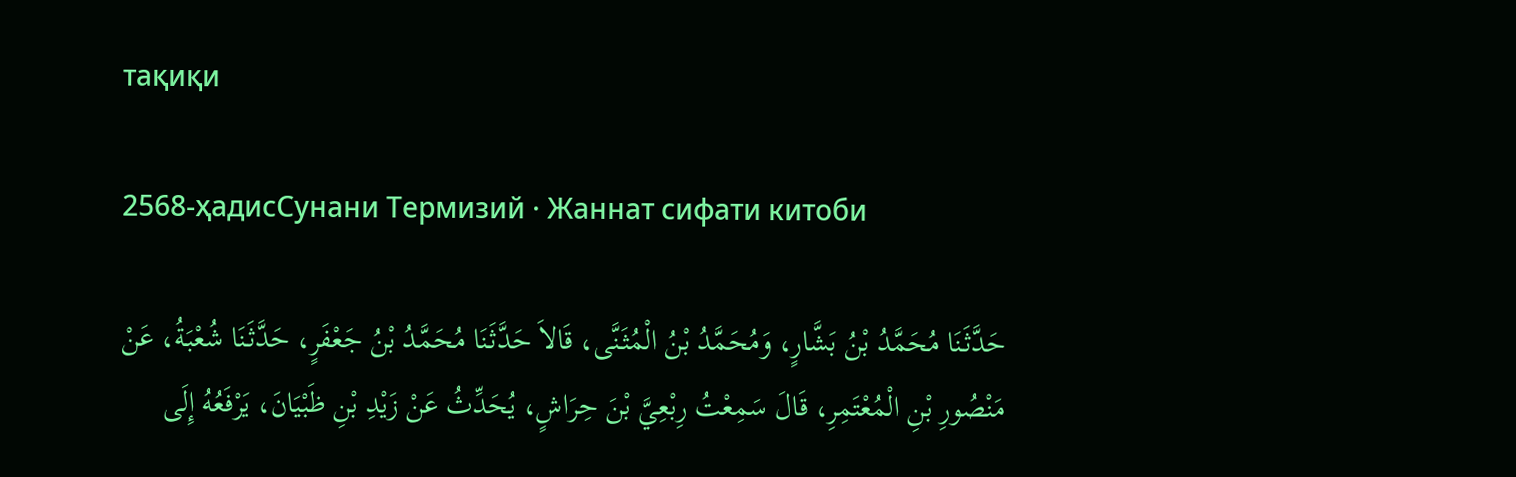тақиқи

2568-ҳадисСунани Термизий · Жаннат сифати китоби

حَدَّثَنَا مُحَمَّدُ بْنُ بَشَّارٍ، وَمُحَمَّدُ بْنُ الْمُثَنَّى، قَالاَ حَدَّثَنَا مُحَمَّدُ بْنُ جَعْفَرٍ، حَدَّثَنَا شُعْبَةُ، عَنْ مَنْصُورِ بْنِ الْمُعْتَمِرِ، قَالَ سَمِعْتُ رِبْعِيَّ بْنَ حِرَاشٍ، يُحَدِّثُ عَنْ زَيْدِ بْنِ ظَبْيَانَ، يَرْفَعُهُ إِلَى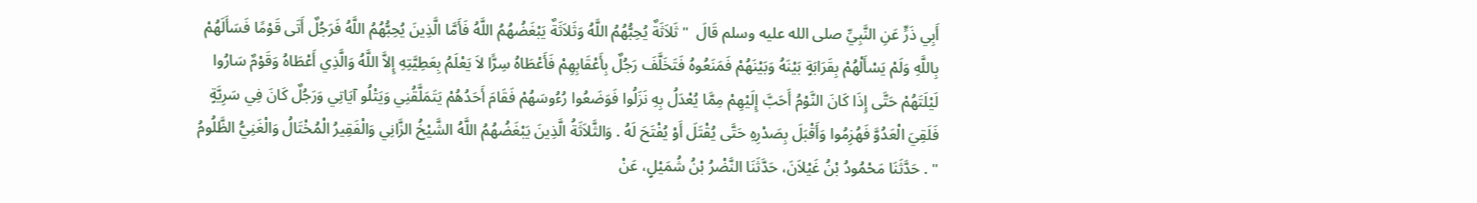أَبِي ذَرٍّ عَنِ النَّبِيِّ صلى الله عليه وسلم قَالَ  " ثَلاَثَةٌ يُحِبُّهُمُ اللَّهُ وَثَلاَثَةٌ يَبْغَضُهُمُ اللَّهُ فَأَمَّا الَّذِينَ يُحِبُّهُمُ اللَّهُ فَرَجُلٌ أَتَى قَوْمًا فَسَأَلَهُمْ بِاللَّهِ وَلَمْ يَسْأَلْهُمْ بِقَرَابَةٍ بَيْنَهُ وَبَيْنَهُمْ فَمَنَعُوهُ فَتَخَلَّفَ رَجُلٌ بِأَعْقَابِهِمْ فَأَعْطَاهُ سِرًّا لاَ يَعْلَمُ بِعَطِيَّتِهِ إِلاَّ اللَّهُ وَالَّذِي أَعْطَاهُ وَقَوْمٌ سَارُوا لَيْلَتَهُمْ حَتَّى إِذَا كَانَ النَّوْمُ أَحَبَّ إِلَيْهِمْ مِمَّا يُعْدَلُ بِهِ نَزَلُوا فَوَضَعُوا رُءُوسَهُمْ فَقَامَ أَحَدُهُمْ يَتَمَلَّقُنِي وَيَتْلُو آيَاتِي وَرَجُلٌ كَانَ فِي سَرِيَّةٍ فَلَقِيَ الْعَدُوَّ فَهُزِمُوا وَأَقْبَلَ بِصَدْرِهِ حَتَّى يُقْتَلَ أَوْ يُفْتَحَ لَهُ . وَالثَّلاَثَةُ الَّذِينَ يَبْغَضُهُمُ اللَّهُ الشَّيْخُ الزَّانِي وَالْفَقِيرُ الْمُخْتَالُ وَالْغَنِيُّ الظَّلُومُ " . حَدَّثَنَا مَحْمُودُ بْنُ غَيْلاَنَ، حَدَّثَنَا النَّضْرُ بْنُ شُمَيْلٍ، عَنْ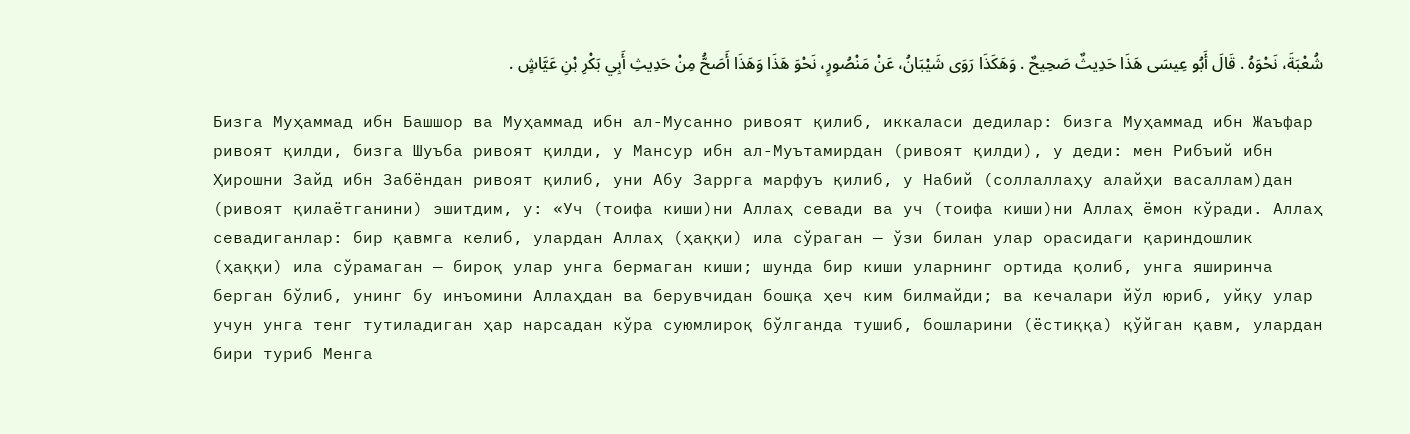شُعْبَةَ، نَحْوَهُ . قَالَ أَبُو عِيسَى هَذَا حَدِيثٌ صَحِيحٌ . وَهَكَذَا رَوَى شَيْبَانُ، عَنْ مَنْصُورٍ، نَحْوَ هَذَا وَهَذَا أَصَحُّ مِنْ حَدِيثِ أَبِي بَكْرِ بْنِ عَيَّاشٍ .

Бизга Муҳаммад ибн Башшор ва Муҳаммад ибн ал-Мусанно ривоят қилиб, иккаласи дедилар: бизга Муҳаммад ибн Жаъфар ривоят қилди, бизга Шуъба ривоят қилди, у Мансур ибн ал-Муътамирдан (ривоят қилди), у деди: мен Рибъий ибн Ҳирошни Зайд ибн Забёндан ривоят қилиб, уни Абу Заррга марфуъ қилиб, у Набий (соллаллаҳу алайҳи васаллам)дан (ривоят қилаётганини) эшитдим, у: «Уч (тоифа киши)ни Аллаҳ севади ва уч (тоифа киши)ни Аллаҳ ёмон кўради. Аллаҳ севадиганлар: бир қавмга келиб, улардан Аллаҳ (ҳаққи) ила сўраган — ўзи билан улар орасидаги қариндошлик (ҳаққи) ила сўрамаган — бироқ улар унга бермаган киши; шунда бир киши уларнинг ортида қолиб, унга яширинча берган бўлиб, унинг бу инъомини Аллаҳдан ва берувчидан бошқа ҳеч ким билмайди; ва кечалари йўл юриб, уйқу улар учун унга тенг тутиладиган ҳар нарсадан кўра суюмлироқ бўлганда тушиб, бошларини (ёстиққа) қўйган қавм, улардан бири туриб Менга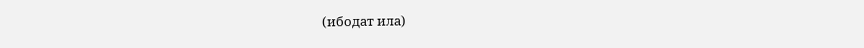(ибодат ила)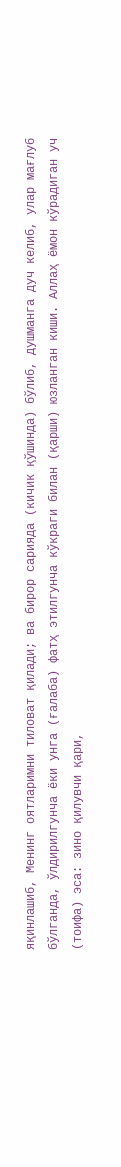яқинлашиб, Менинг оятларимни тиловат қилади; ва бирор сарияда (кичик қўшинда) бўлиб, душманга дуч келиб, улар мағлуб бўлганда, ўлдирилгунча ёки унга (ғалаба) фатҳ этилгунча кўкраги билан (қарши) юзланган киши. Аллаҳ ёмон кўрадиган уч (тоифа) эса: зино қилувчи қари,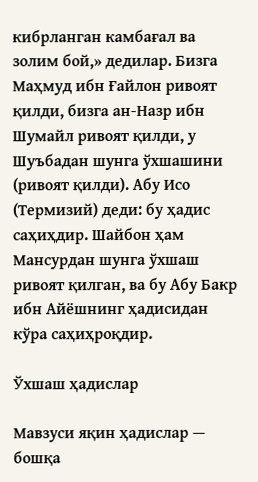кибрланган камбағал ва золим бой,» дедилар. Бизга Маҳмуд ибн Ғайлон ривоят қилди, бизга ан-Назр ибн Шумайл ривоят қилди, у Шуъбадан шунга ўхшашини (ривоят қилди). Абу Исо (Термизий) деди: бу ҳадис саҳиҳдир. Шайбон ҳам Мансурдан шунга ўхшаш ривоят қилган, ва бу Абу Бакр ибн Айёшнинг ҳадисидан кўра саҳиҳроқдир.

Ўхшаш ҳадислар

Мавзуси яқин ҳадислар — бошқа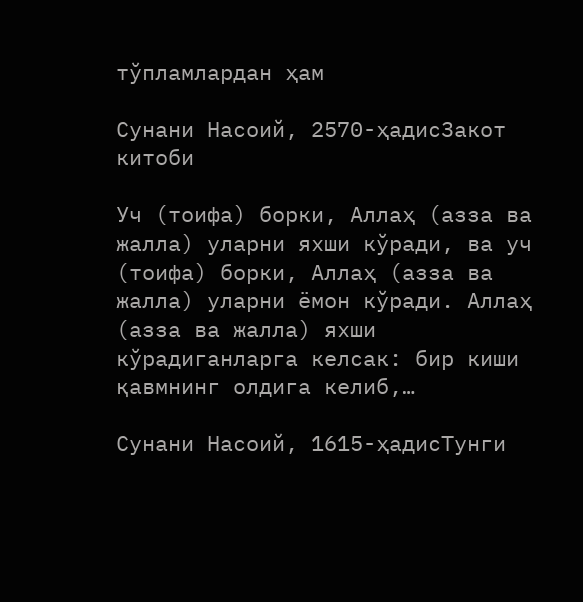тўпламлардан ҳам

Сунани Насоий, 2570-ҳадисЗакот китоби

Уч (тоифа) борки, Аллаҳ (азза ва жалла) уларни яхши кўради, ва уч (тоифа) борки, Аллаҳ (азза ва жалла) уларни ёмон кўради. Аллаҳ (азза ва жалла) яхши кўрадиганларга келсак: бир киши қавмнинг олдига келиб,…

Сунани Насоий, 1615-ҳадисТунги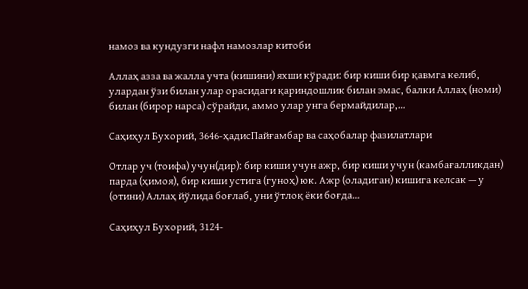намоз ва кундузги нафл намозлар китоби

Аллаҳ азза ва жалла учта (кишини) яхши кўради: бир киши бир қавмга келиб, улардан ўзи билан улар орасидаги қариндошлик билан эмас, балки Аллаҳ (номи) билан (бирор нарса) сўрайди, аммо улар унга бермайдилар,…

Саҳиҳул Бухорий, 3646-ҳадисПайғамбар ва саҳобалар фазилатлари

Отлар уч (тоифа) учун(дир): бир киши учун ажр, бир киши учун (камбағалликдан) парда (ҳимоя), бир киши устига (гуноҳ) юк. Ажр (оладиган) кишига келсак — у (отини) Аллаҳ йўлида боғлаб, уни ўтлоқ ёки боғда…

Саҳиҳул Бухорий, 3124-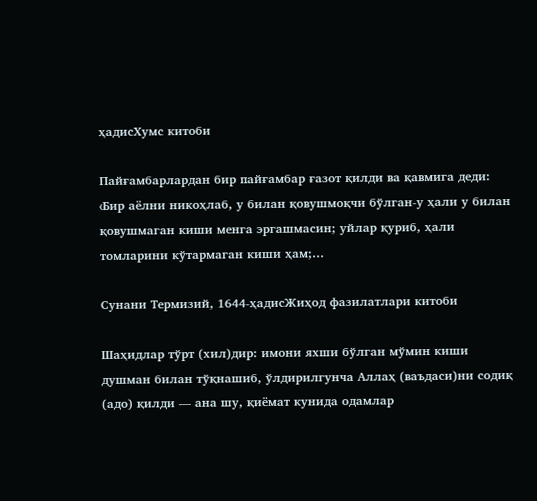ҳадисХумс китоби

Пайғамбарлардан бир пайғамбар ғазот қилди ва қавмига деди: ‹Бир аёлни никоҳлаб, у билан қовушмоқчи бўлган-у ҳали у билан қовушмаган киши менга эргашмасин; уйлар қуриб, ҳали томларини кўтармаган киши ҳам;…

Сунани Термизий, 1644-ҳадисЖиҳод фазилатлари китоби

Шаҳидлар тўрт (хил)дир: имони яхши бўлган мўмин киши душман билан тўқнашиб, ўлдирилгунча Аллаҳ (ваъдаси)ни содиқ (адо) қилди — ана шу, қиёмат кунида одамлар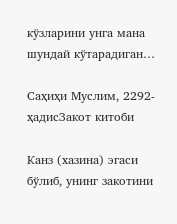кўзларини унга мана шундай кўтарадиган…

Саҳиҳи Муслим, 2292-ҳадисЗакот китоби

Канз (хазина) эгаси бўлиб, унинг закотини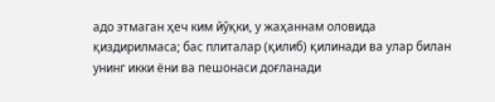адо этмаган ҳеч ким йўқки, у жаҳаннам оловида қиздирилмаса; бас плиталар (қилиб) қилинади ва улар билан унинг икки ёни ва пешонаси доғланади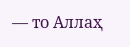— то Аллаҳ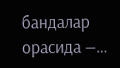бандалар орасида —…